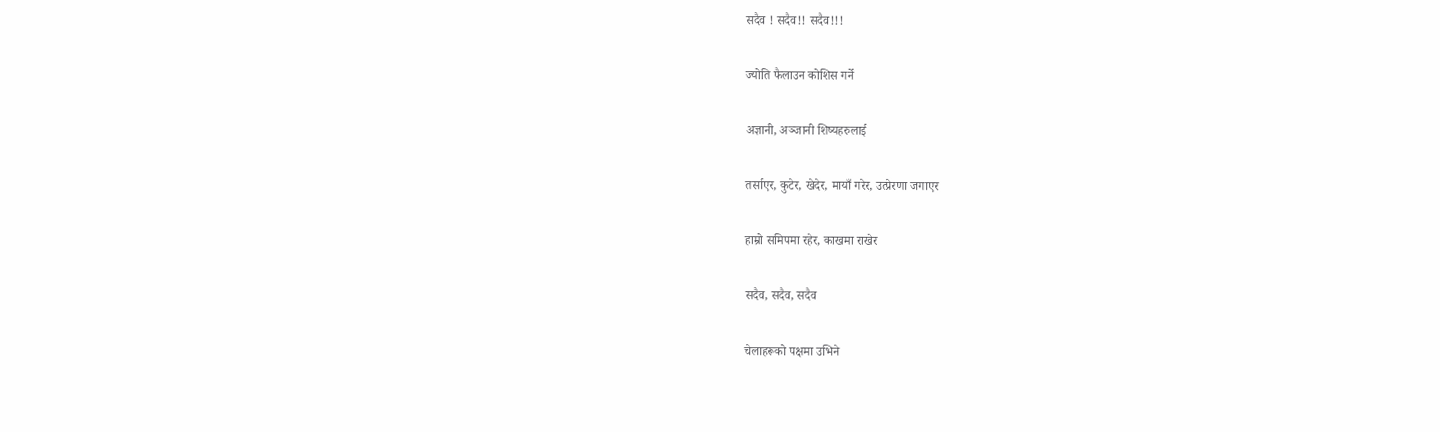सदैव ! सदैव!! सदैव!!!

ज्योति फैलाउन कोशिस गर्ने

अज्ञानी, अञ्जानी शिष्यहरुलाई

तर्साएर, कुटेर, खेदेर, मायाँ गरेर, उत्प्रेरणा जगाएर

हाम्रो समिपमा रहेर, काखमा राखेर

सदैव, सदैव, सदैव

चेलाहरूको पक्षमा उभिने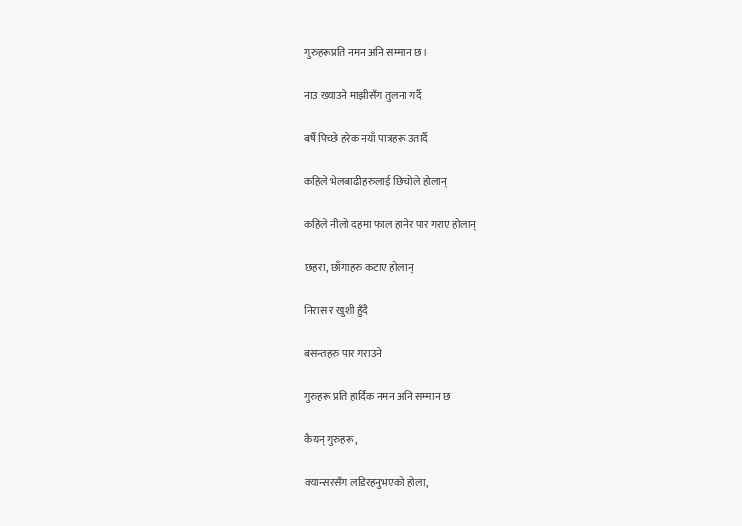गुरुहरूप्रति नमन अनि सम्मान छ।

नाउ ख्याउने माझीसँग तुलना गर्दै

बर्षै पिच्छे हरेक नयाँ पात्रहरू उतार्दै

कहिले भेलबाढीहरुलाई छिचोले होलान्

कहिले नीलो दहमा फाल हानेर पार गराए होलान्

छहरा, छाँगाहरु कटाए होलान्

निरास र खुशी हुँदै

बसन्तहरु पार गराउने

गुरुहरू प्रति हार्दिक नमन अनि सम्मान छ

कैयन् गुरुहरू,

क्यान्सरसँग लडिरहनुभएको होला,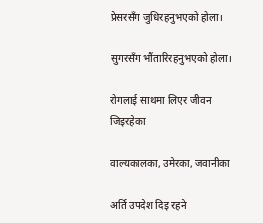प्रेसरसँग जुधिरहनुभएको होला।

सुगरसँग भौंतारिरहनुभएको होला।

रोगलाई साथमा लिएर जीवन जिइरहेका

वाल्यकालका, उमेरका, जवानीका

अर्ति उपदेश दिइ रहने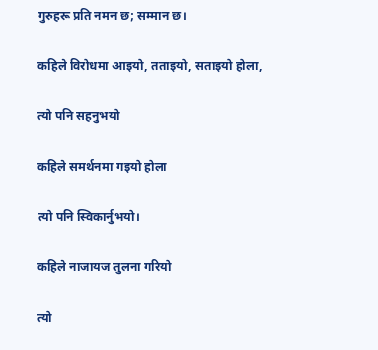गुरुहरू प्रति नमन छ; सम्मान छ।

कहिले विरोधमा आइयो, तताइयो, सताइयो होला,

त्यो पनि सहनुभयो

कहिले समर्थनमा गइयो होला

त्यो पनि स्विकार्नुभयो।

कहिले नाजायज तुलना गरियो

त्यो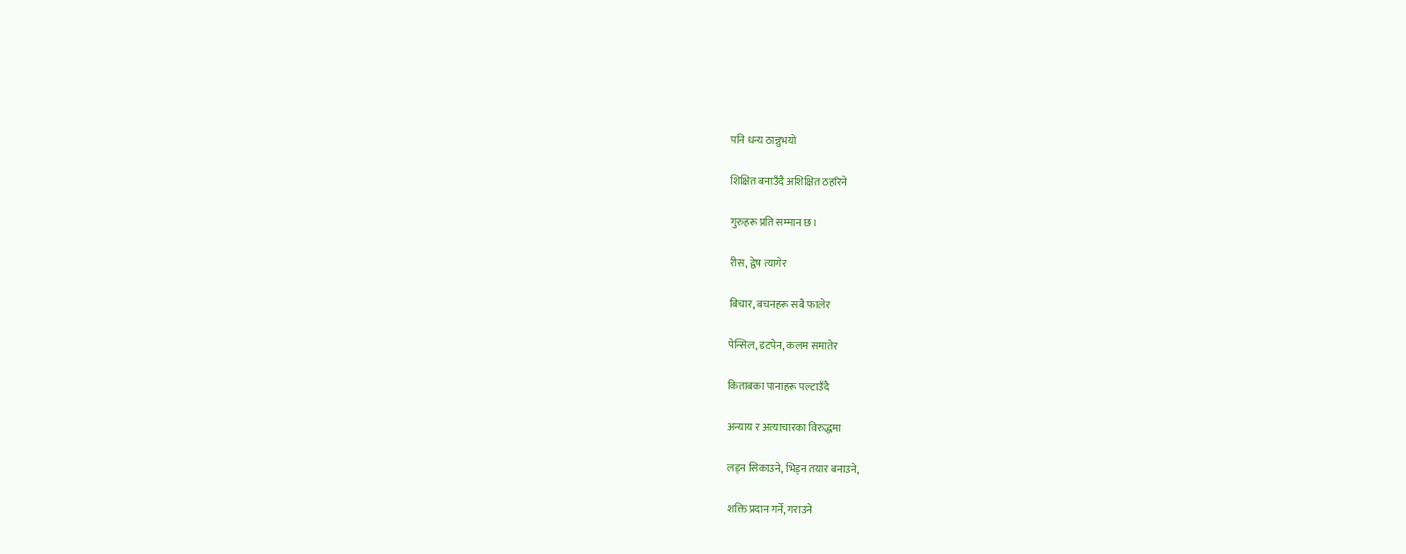पनि धन्य ठान्नुभयो

शिक्षित बनाउँदै अशिक्षित ठहरिने

गुरुहरू प्रति सम्मान छ।

रीस, द्वेष त्यागेर

बिचार, बचनहरू सबै फालेर

पेन्सिल, डटपेन, कलम समातेर

किताबका पानाहरू पल्टाउँदै

अन्याय र अत्याचारका विरुद्धमा

लड्न सिकाउने, भिड्न तयार बनाउने,

शक्ति प्रदान गर्ने, गराउने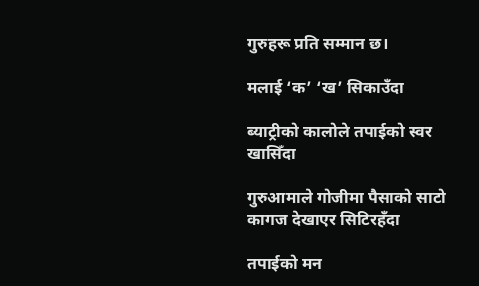गुरुहरू प्रति सम्मान छ।

मलाई ‘क’ ‘ख’ सिकाउँदा

ब्याट्रीको कालोले तपाईको स्वर खासिँदा

गुरुआमाले गोजीमा पैसाको साटो कागज देखाएर सिटिरहँदा

तपाईको मन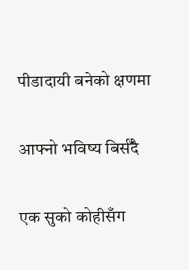पीडादायी बनेको क्षणमा

आफ्नो भविष्य बिर्सँदै

एक सुको कोहीसँग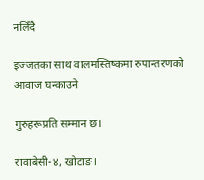नलिँदै

इज्जतका साथ वालमस्तिष्कमा रुपान्तरणको आवाज घन्काउने

गुरुहरूप्रति सम्मान छ।

रावाबेसी-४, खोटाङ।